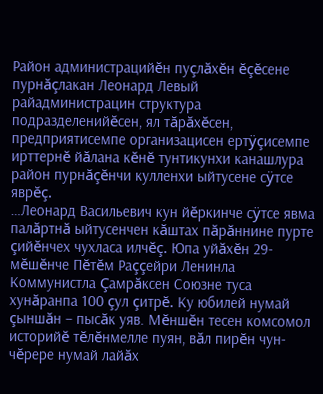Район администрацийĕн пуçлăхĕн ĕçĕсене пурнăçлакан Леонард Левый райадминистрацин структура подразделенийĕсен, ял тăрăхĕсен, предприятисемпе организацисен ертÿçисемпе ирттернĕ йăлана кĕнĕ тунтикунхи канашлура район пурнăçĕнчи кулленхи ыйтусене сÿтсе яврĕç.
…Леонард Васильевич кун йĕркинче сÿтсе явма палăртнă ыйтусенчен кăштах пăрăннине пурте çийĕнчех чухласа илчĕç. Юпа уйăхĕн 29-мĕшĕнче Пĕтĕм Раççейри Ленинла Коммунистла Çамрăксен Союзне туса хунăранпа 100 çул çитрĕ. Ку юбилей нумай çыншăн – пысăк уяв. Мĕншĕн тесен комсомол историйĕ тĕлĕнмелле пуян, вăл пирĕн чун-чĕрере нумай лайăх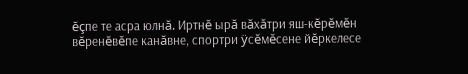ĕçпе те асра юлнă. Иртнĕ ырă вăхăтри яш-кĕрĕмĕн вĕренĕвĕпе канăвне, спортри ÿсĕмĕсене йĕркелесе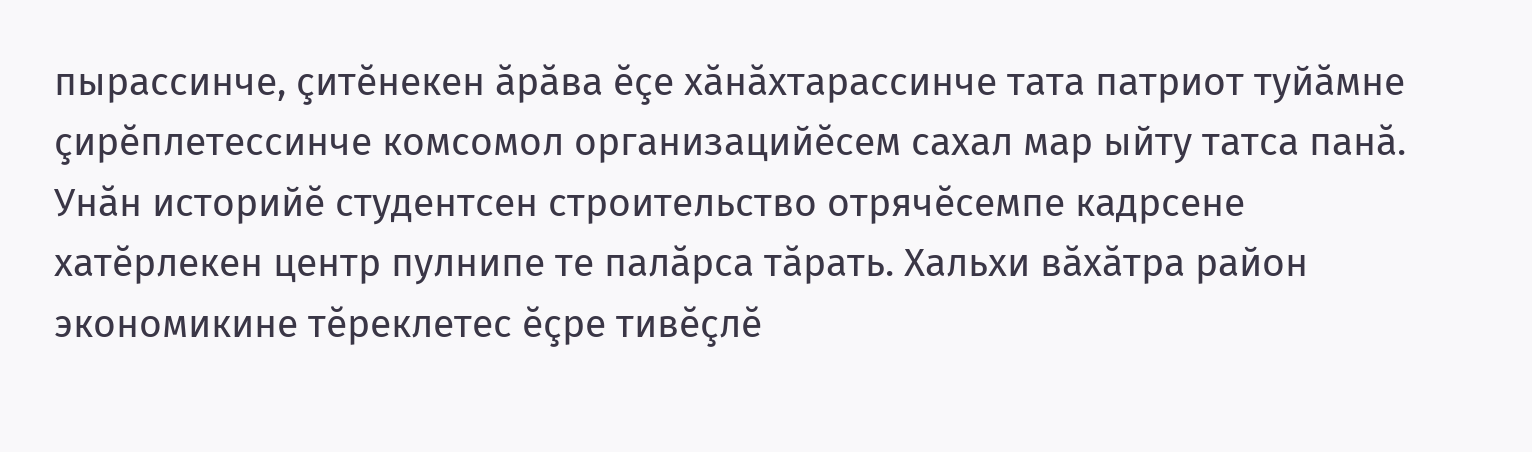пырассинче, çитĕнекен ăрăва ĕçе хăнăхтарассинче тата патриот туйăмне çирĕплетессинче комсомол организацийĕсем сахал мар ыйту татса панă. Унăн историйĕ студентсен строительство отрячĕсемпе кадрсене хатĕрлекен центр пулнипе те палăрса тăрать. Хальхи вăхăтра район экономикине тĕреклетес ĕçре тивĕçлĕ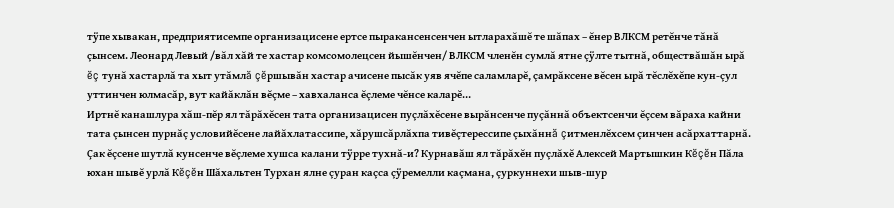тÿпе хывакан, предприятисемпе организацисене ертсе пыракансенсенчен ытларахăшĕ те шăпах – ĕнер ВЛКСМ ретĕнче тăнă çынсем. Леонард Левый /вăл хăй те хастар комсомолецсен йышĕнчен/ ВЛКСМ членĕн сумлă ятне çÿлте тытнă, обществăшăн ырă ĕç тунă хастарлă та хыт утăмлă çĕршывăн хастар ачисене пысăк уяв ячĕпе саламларĕ, çамрăксене вĕсен ырă тĕслĕхĕпе кун-çул уттинчен юлмасăр, вут кайăклăн вĕçме – хавхаланса ĕçлеме чĕнсе каларĕ…
Иртнĕ канашлура хăш-пĕр ял тăрăхĕсен тата организацисен пуçлăхĕсене вырăнсенче пуçăннă объектсенчи ĕçсем вăраха кайни тата çынсен пурнăç условийĕсене лайăхлатассипе, хăрушсăрлăхпа тивĕçтерессипе çыхăннă çитменлĕхсем çинчен асăрхаттарнă. Çак ĕçсене шутлă кунсенче вĕçлеме хушса калани тÿрре тухнă-и? Курнавăш ял тăрăхĕн пуçлăхĕ Алексей Мартышкин Кĕçĕн Пăла юхан шывĕ урлă Кĕçĕн Шăхальтен Турхан ялне çуран каçса çÿремелли каçмана, çуркуннехи шыв-шур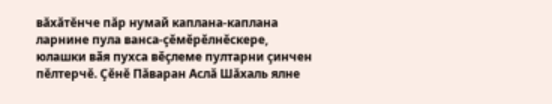вăхăтĕнче пăр нумай каплана-каплана ларнине пула ванса-çĕмĕрĕлнĕскере, юлашки вăя пухса вĕçлеме пултарни çинчен пĕлтерчĕ. Çĕнĕ Пăваран Аслă Шăхаль ялне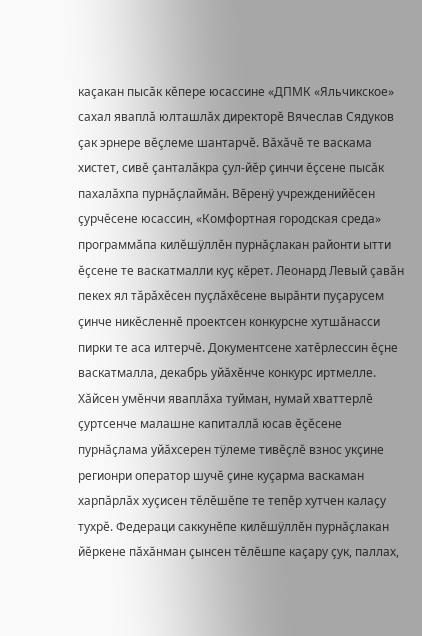каçакан пысăк кĕпере юсассине «ДПМК «Яльчикское» сахал яваплă юлташлăх директорĕ Вячеслав Сядуков çак эрнере вĕçлеме шантарчĕ. Вăхăчĕ те васкама хистет, сивĕ çанталăкра çул-йĕр çинчи ĕçсене пысăк пахалăхпа пурнăçлаймăн. Вĕренÿ учрежденийĕсен çурчĕсене юсассин, «Комфортная городская среда» программăпа килĕшÿллĕн пурнăçлакан районти ытти ĕçсене те васкатмалли куç кĕрет. Леонард Левый çавăн пекех ял тăрăхĕсен пуçлăхĕсене вырăнти пуçарусем çинче никĕсленнĕ проектсен конкурсне хутшăнасси пирки те аса илтерчĕ. Документсене хатĕрлессин ĕçне васкатмалла, декабрь уйăхĕнче конкурс иртмелле.
Хăйсен умĕнчи яваплăха туйман, нумай хваттерлĕ çуртсенче малашне капиталлă юсав ĕçĕсене пурнăçлама уйăхсерен тÿлеме тивĕçлĕ взнос укçине регионри оператор шучĕ çине куçарма васкаман харпăрлăх хуçисен тĕлĕшĕпе те тепĕр хутчен калаçу тухрĕ. Федераци саккунĕпе килĕшÿллĕн пурнăçлакан йĕркене пăхăнман çынсен тĕлĕшпе каçару çук, паллах,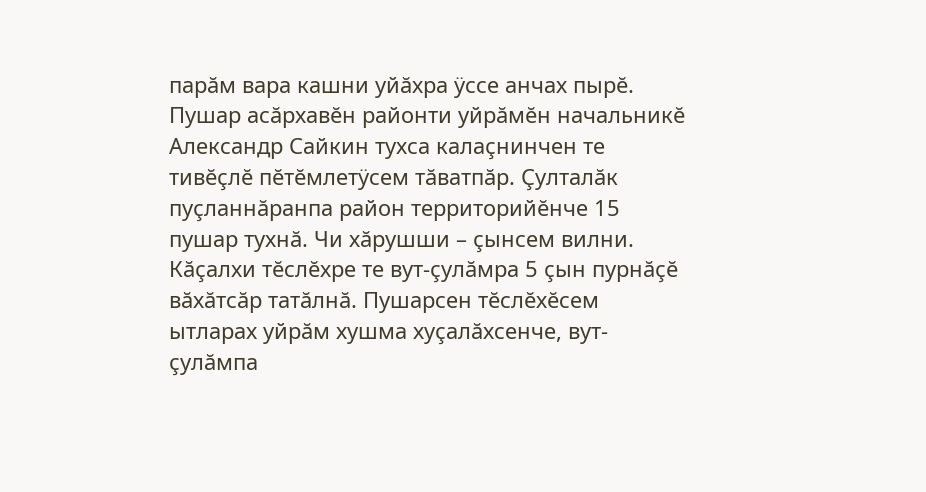парăм вара кашни уйăхра ÿссе анчах пырĕ.
Пушар асăрхавĕн районти уйрăмĕн начальникĕ Александр Сайкин тухса калаçнинчен те тивĕçлĕ пĕтĕмлетÿсем тăватпăр. Çулталăк пуçланнăранпа район территорийĕнче 15 пушар тухнă. Чи хăрушши – çынсем вилни. Кăçалхи тĕслĕхре те вут-çулăмра 5 çын пурнăçĕ вăхăтсăр татăлнă. Пушарсен тĕслĕхĕсем ытларах уйрăм хушма хуçалăхсенче, вут-çулăмпа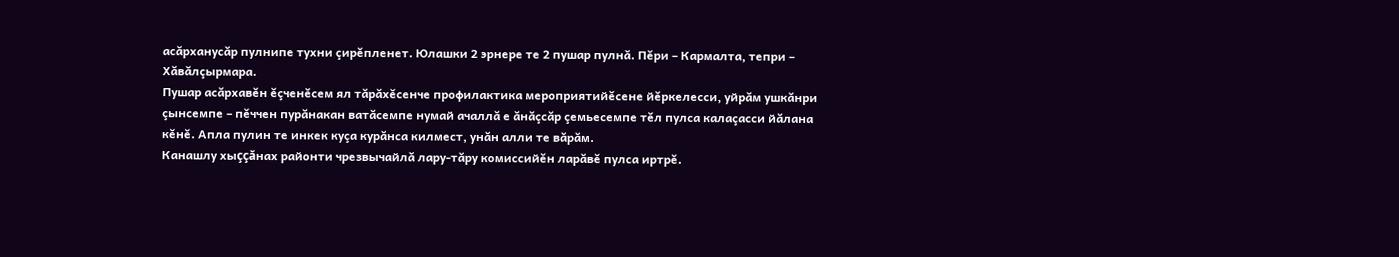асăрханусăр пулнипе тухни çирĕпленет. Юлашки 2 эрнере те 2 пушар пулнă. Пĕри – Кармалта, тепри – Хăвăлçырмара.
Пушар асăрхавĕн ĕçченĕсем ял тăрăхĕсенче профилактика мероприятийĕсене йĕркелесси, уйрăм ушкăнри çынсемпе – пĕччен пурăнакан ватăсемпе нумай ачаллă е ăнăçсăр çемьесемпе тĕл пулса калаçасси йăлана кĕнĕ. Апла пулин те инкек куçа курăнса килмест, унăн алли те вăрăм.
Канашлу хыççăнах районти чрезвычайлă лару-тăру комиссийĕн ларăвĕ пулса иртрĕ.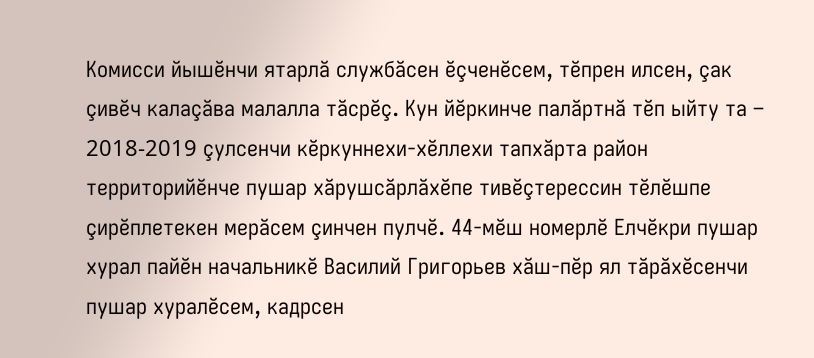Комисси йышĕнчи ятарлă службăсен ĕçченĕсем, тĕпрен илсен, çак çивĕч калаçăва малалла тăсрĕç. Кун йĕркинче палăртнă тĕп ыйту та – 2018-2019 çулсенчи кĕркуннехи-хĕллехи тапхăрта район территорийĕнче пушар хăрушсăрлăхĕпе тивĕçтерессин тĕлĕшпе çирĕплетекен мерăсем çинчен пулчĕ. 44-мĕш номерлĕ Елчĕкри пушар хурал пайĕн начальникĕ Василий Григорьев хăш-пĕр ял тăрăхĕсенчи пушар хуралĕсем, кадрсен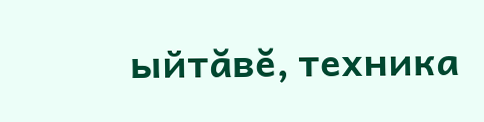ыйтăвĕ, техника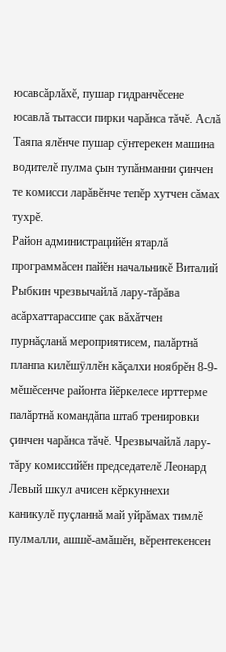юсавсăрлăхĕ, пушар гидранчĕсене юсавлă тытасси пирки чарăнса тăчĕ. Аслă Таяпа ялĕнче пушар сÿнтерекен машина водителĕ пулма çын тупăнманни çинчен те комисси ларăвĕнче тепĕр хутчен сăмах тухрĕ.
Район администрацийĕн ятарлă программăсен пайĕн начальникĕ Виталий Рыбкин чрезвычайлă лару-тăрăва асăрхаттарассипе çак вăхăтчен пурнăçланă мероприятисем, палăртнă планпа килĕшÿллĕн кăçалхи ноябрĕн 8-9-мĕшĕсенче районта йĕркелесе ирттерме палăртнă командăпа штаб тренировки çинчен чарăнса тăчĕ. Чрезвычайлă лару-тăру комиссийĕн председателĕ Леонард Левый шкул ачисен кĕркуннехи каникулĕ пуçланнă май уйрăмах тимлĕ пулмалли, ашшĕ-амăшĕн, вĕрентекенсен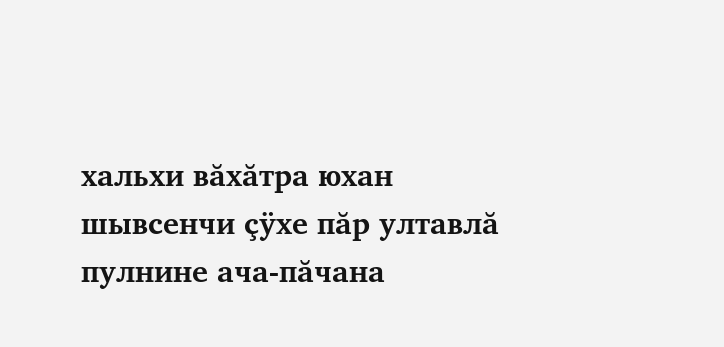хальхи вăхăтра юхан шывсенчи çÿхе пăр ултавлă пулнине ача-пăчана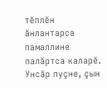тĕплĕн ăнлантарса памаллине палăртса каларĕ. Унсăр пуçне, çын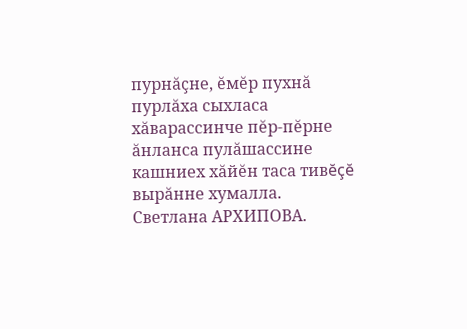пурнăçне, ĕмĕр пухнă пурлăха сыхласа хăварассинче пĕр-пĕрне ăнланса пулăшассине кашниех хăйĕн таса тивĕçĕ вырăнне хумалла.
Светлана АРХИПОВА.